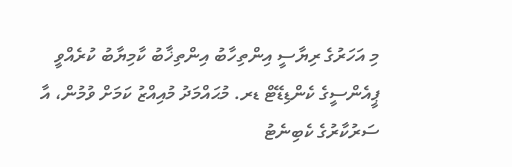މި އަހަރުގެ ރިޔާސީ އިންތިހާބު އިންތިޚާބު ކާމިޔާބު ކުރެއްވީ ޕީއެންސީގެ ކެންޑިޑޭޓް ޑރ. މުޙައްމަދު މުއިއްޒު ކަމަށް ވުމުން، އާ ސަރުކާރުގެ ކެބިނެޓު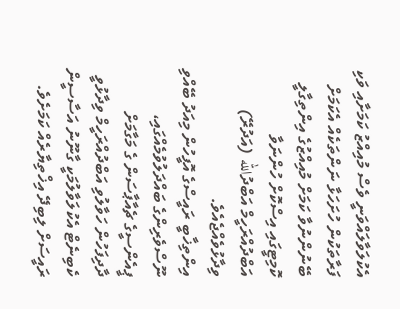އެކުލަވާލައްވަނީ ވެސް މުއިއްޒު ކަމަށާއި ވަކި ފަރާތަކުން ހުށަހަޅާ ނަންތަކެއް އެކަމަށް ބޭނުންނުވާ ކަމަށް މުއިއްޒުގެ އިންތިގާލީ ކޮމިޓީގައި އިސްކޮށް ހުންނަވާ އަބްދުއްރަހީމް އަބްދުالله (އަދުރޭ) ވިދާޅުވެއްޖެއެވެ.
އިންތިޚާބީ ރައީސްގެ އޮފީހުން މިއަދު ބޭއްވި ނޫސްވެރިންގެ ބައްދަލުވުމެއްގައި، ޕީއެންސީގެ ޗެއާޕާސަން ގެ މަގާމަށް ދާދިފަހުން ހަވާލުވި އަބްދުއްރަހީމް ވިދާޅުވީ ކެބިނެޓް އެކުލަވާލުމަކީ ގާނޫނު އަސާސީން ރައީސަށް ލިބިދޭ އިޚްތިޔާރެއް ކަމަށެވެ.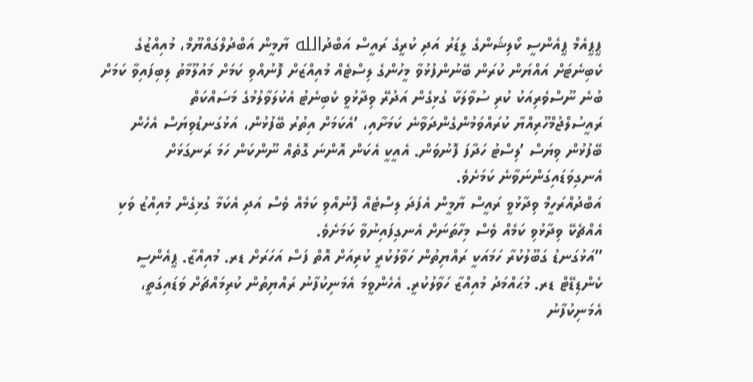ޕީޕީއެމް ޕީއެންސީ ކޯލިޝަންގެ ލީޑަރު އަދި ކުރީގެ ރައީސް އަބްދުالله ޔާމީން އަބްދުލްގައްޔޫމް، މުއިއްޒުގެ ކެބިނެޓަށް އައްޔަން ކުރަން ބޭނުންފުޅުވާ މީހުންގެ ލިސްޓެއް މުއިއްޒަށް ފޮނުއްވި ކަމަށް މައުލޫމާތު ލިބިފައިވާ ކަމަށް ބުނެ ނޫސްވެރިއަކު ކުރި ސުވާލަކާ ގުޅިގެން އަދުރޭ ވިދާޅުވީ ކެބިނެޓު އެކުލަވާލުމުގެ މަސައްކަތް ރައީސުލްޖުމްހޫރިއްޔާ ކުރައްވަމުންގެންދަވާނެ ކަމަށާއި، ’އެކަމަށް އިތުރު ބޭފުޅުން، އަޅުގަނޑުވިޔަސް އެހެން ބޭފުޅުން ވިޔަސް ’ލިސްޓު ހަދާފަ ފޮނުވަން. އެއީކީ އެކަން އޮންނަ ގޮތެއް ނޫންކަން ހަމަ ރަނގަޅަށް އެނގިވަޑައިގަންނަވާނެ ކަމަށެވެ.
އަބްދުއްރަހީމް ވިދާޅުވީ ރައީސް ޔާމީން އެފަދަ ލިސްޓެއް ފޮނުއްވި ކަމެއް ވެސް އަދި އެކަމާ ގުޅިގެން މުއިއްޒު ވަކި އެއްޗެކޭ ވިދާޅުވި ކަމެއް ވެސް މިހާތަނަށް އެނގިފައިނުވާ ކަމަށެވެ.
”އަޅުގަނޑު ގަބޫލުކުރާ ހަމައަކީ ރައްޔިތުން ހަވާލުކުރީ ކުރިއަށް އޮތް ފަސް އަހަރަށް ޑރ. މުއިއްޒާ. ޕީއެންސީ ކެންޑިޑޭޓް ޑރ. މުޙައްމަދު މުއިއްޒާ ހަވާލުކުރީ. އެހެންވީމަ އެމަނިކުފާނު ރައްޔިތުން ކުރިމައްޗަށް ވަޑައިގަތީ، އެމަނިކުފާނު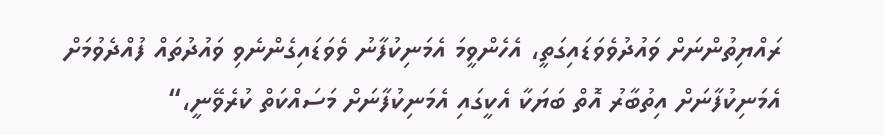ރައްޔިތުންނަށް ވައުދުވެވަޑައިގަތީ، އެހެންވީމަ އެމަނިކުފާނު ވެވަޑައިގެންނެވި ވައުދުތައް ފުއްދެވުމަށް އެމަނިކުފާނަށް އިތުބާރު އޮތް ބަޔަކާ އެކީގައި އެމަނިކުފާނަށް މަސައްކަތް ކުރެވޭނީ،“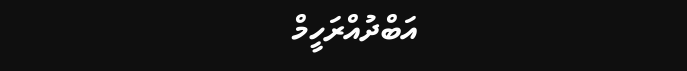އަބްދުއްރަހީމް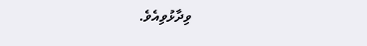ވިދާޅުވިއެވެ.